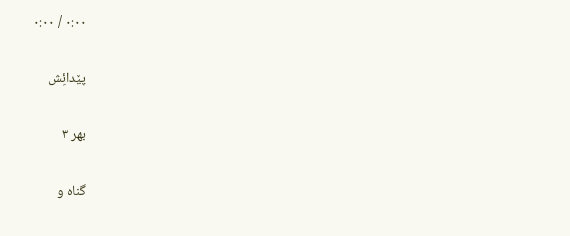۰:۰۰ / ۰:۰۰

پێدائِش

بهر ۳

گناه و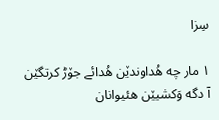سِزا

۱ مار چه هُداوندێن هُدائے جۆڑ کرتگێن آ دگه وَکشیێن هئیوانان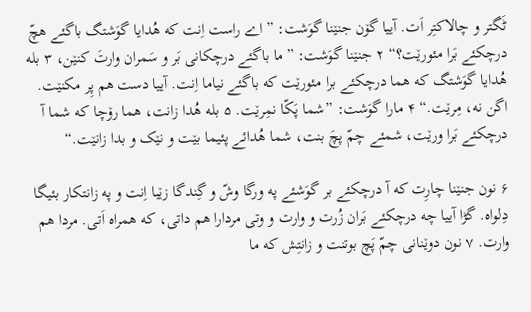ٹَگتر و چالاکتِر اَت. آییا گۆن جنێنا گوَشت: ”اے راست اِنت که هُدایا گوَشتگ باگئے هچّ درچکئے بَرا مئورێت؟“ ۲ جنێنا گوَشت: ”ما باگئے درچکانی بَر و سَمران وارتَ کنێن، ۳ بله هُدایا گوَشتگ که هما درچکئے برا مئورێت که باگئے نیاما اِنت. آییا دست هم پِر مکنێت. اگن نه، مِرێت.“ ۴ مارا گوَشت: ”شما پَکّا نمِرێت. ۵ بله هُدا زانت، هما رۆچا که شما آ درچکئے بَرا ورێت، شمئے چمّ پچَ بنت، شما هُدائے پئیما بێت و نێک و بدا زانێت.“

۶ نون جنێنا چارِت که آ درچکئے بر گوَشئے په ورگا وشّ و گِندگا زێبا اِنت و په زانتکار بئیگا دِلواه. گڑا آییا چه درچکئے بَران زُرت و وارت و وتی مردارا هم داتی، که همراه اَتی. مردا هم وارت. ۷ نون دوێنانی چمّ پَچ بوتنت و زانتِش که ما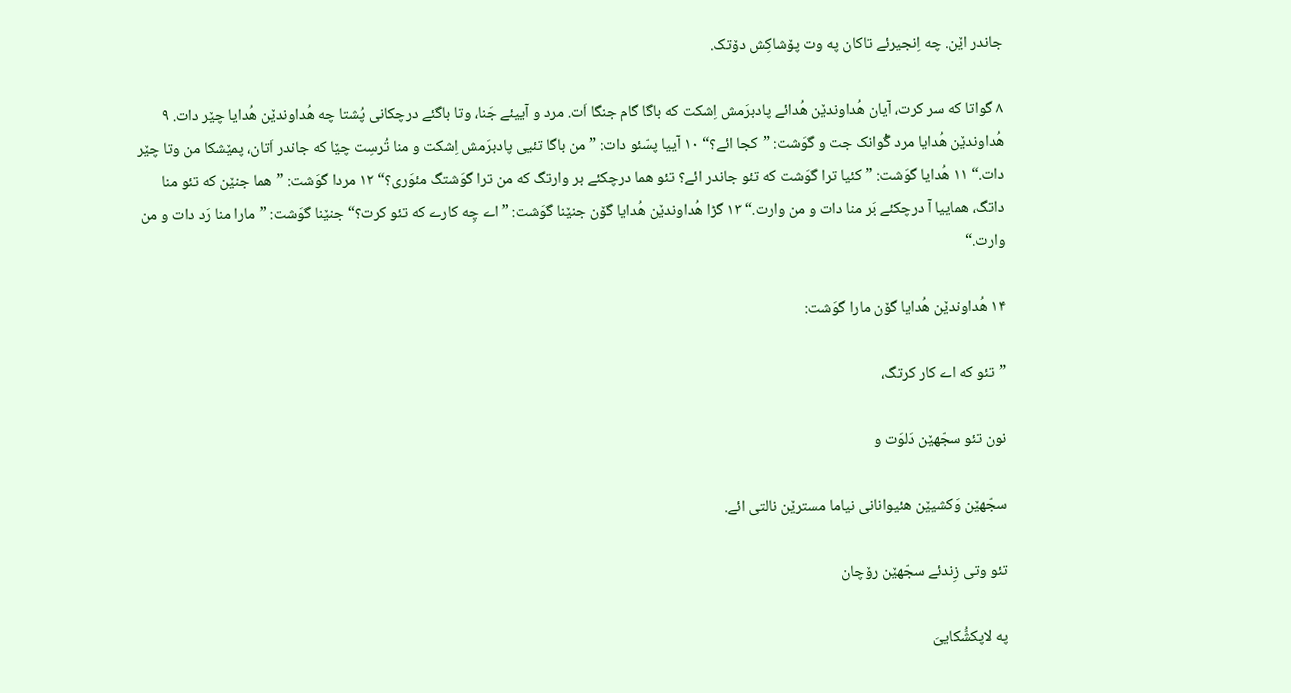جاندر اێن. چه اِنجیرئے تاکان په وت پۆشاکِش دۆتک.

۸ گواتا که سر کرت، آیان هُداوندێن هُدائے پادبرَمش اِشکت که باگا گام جنگا اَت. مرد و آییئے جَنا، وتا باگئے درچکانی پُشتا چه هُداوندێن هُدایا چێر دات. ۹ هُداوندێن هُدایا مرد گْوانک جت و گوَشت: ”کجا ائے؟“ ۱۰ آییا پسّئو دات: ”من باگا تئیی پادبرَمش اِشکت و منا تُرسِت چێا که جاندر اَتان، پمێشکا من وتا چێر دات.“ ۱۱ هُدایا گوَشت: ”کئیا ترا گوَشت که تئو جاندر ائے؟ تئو هما درچکئے بر وارتگ که من ترا گوَشتگ مئوَری؟“ ۱۲ مردا گوَشت: ”هما جنێن که تئو منا داتگ، هماییا آ درچکئے بَر منا دات و من وارت.“ ۱۳ گڑا هُداوندێن هُدایا گۆن جنێنا گوَشت: ”اے چِه کارے که تئو کرت؟“ جنێنا گوَشت: ”مارا منا رَد دات و من وارت.“

۱۴ هُداوندێن هُدایا گۆن مارا گوَشت:

”تئو که اے کار کرتگ،

نون تئو سجّهێن دَلوَت و

سجّهێن وَکشیێن هئیوانانی نیاما مسترێن نالتی ائے.

تئو وتی زِندئے سجّهێن رۆچان

په لاپکشُّکاییَ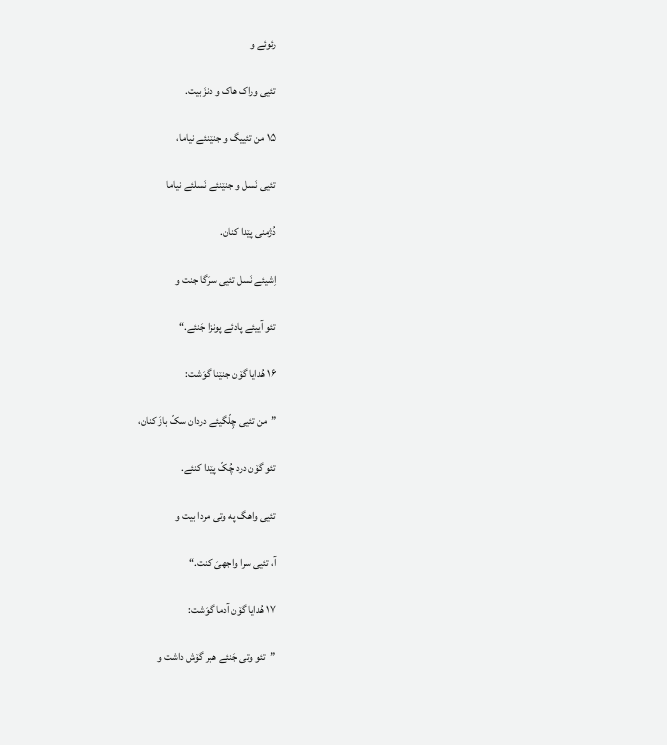رئوئے و

تئیی وراک هاک و دنزَ بیت.

۱۵ من تئییگ و جنێنئے نیاما،

تئیی نَسل و جنێنئے نَسلئے نیاما

دُژمنی پێدا کنان.

اِشیئے نَسل تئیی سرَگا جنت و

تئو آییئے پادئے پونزا جَنئے.“

۱۶ هُدایا گۆن جنێنا گوَشت:

”من تئیی چِلّگیئے دردان سکّ بازَ کنان،

تئو گۆن درد چُکّ پێدا کنئے.

تئیی واهگ په وتی مردا بیت و

آ، تئیی سرا واجهیَ کنت.“

۱۷ هُدایا گۆن آدما گوَشت:

”تئو وتی جَنئے هبر گۆش داشت و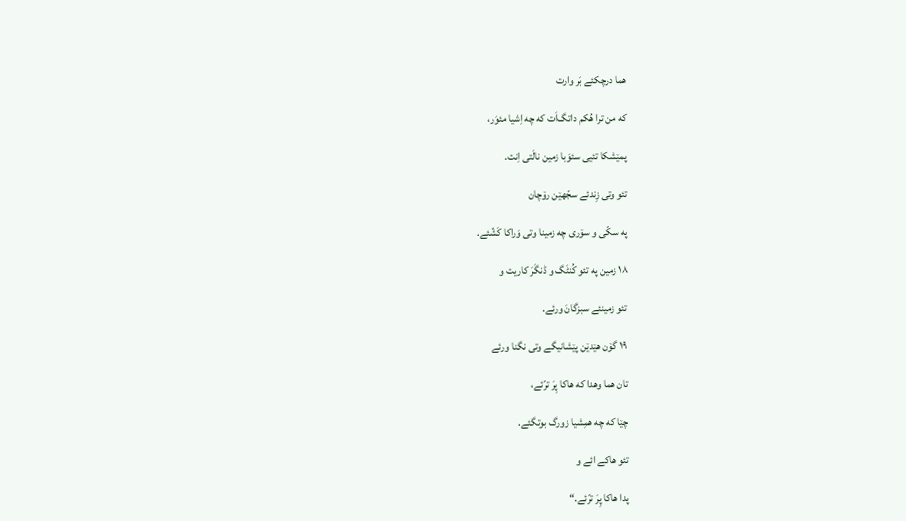هما درچکئے بَر وارت

که من ترا هُکم داتگ‌اَت که چه اِشیا مئوَر،

پمێشکا تئیی سئوَبا زمین نالَتی اِنت.

تئو وتی زِندئے سجّهێن رۆچان

په سکّی و سۆری چه زمینا وتی وَراکا کَشّئے.

۱۸ زمین په تئو کُنٹَگ و ڈنگَرَ کاریت و

تئو زمینئے سبزگانَ ورئے.

۱۹ گۆن هێدێن پێشانیگے وتی نگنا ورئے

تان هما وهدا که هاکا پِرَ ترّئے،

چێا که چه همِشیا زورگ بوتگئے.

تئو هاکے ائے و

پدا هاکا پِرَ ترّئے.“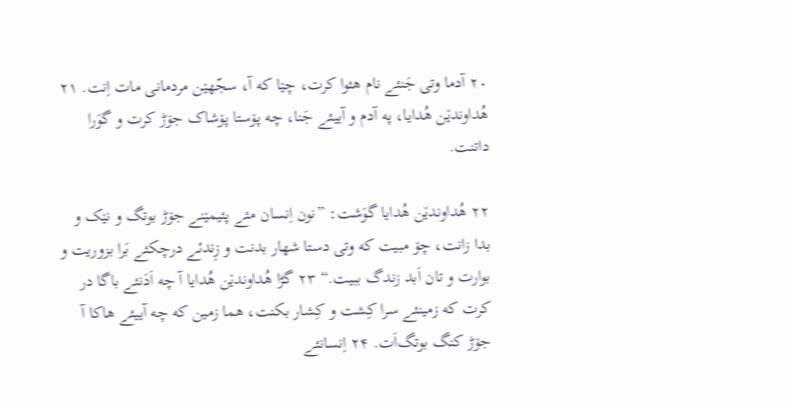۲۰ آدما وتی جَنئے نام هئوا کرت، چێا که آ، سجّهێن مردمانی مات اِنت. ۲۱ هُداوندێن هُدایا، په آدم و آییئے جَنا، چه پۆستا پۆشاک جۆڑ کرت و گوَرا داتنت.

۲۲ هُداوندێن هُدایا گوَشت: ”نون اِنسان مئے پئیمێنے جۆڑ بوتگ و نێک و بدا زانت، چۆ مبیت که وتی دستا شهار بدنت و زِندئے درچکئے بَرا بزوریت و بوارت و تان اَبد زندگ ببیت.“ ۲۳ گڑا هُداوندێن هُدایا آ چه اَدَنئے باگا در کرت که زمینئے سرا کِشت و کِشار بکنت، هما زمین که چه آییئے هاکا آ جۆڑ کنگ بوتگ‌اَت. ۲۴ اِنسانئے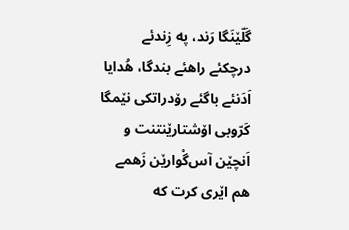گَلّێنَگا رَند، په زِندئے درچکئے راهئے بندگا، هُدایا اَدَنئے باگئے رۆدراتکی نێمگا کَرّوبی اۆشتارێنتنت و اَنچێن آس‌گْوارێن زَهمے هم اێری کرت که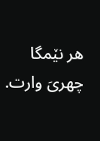هر نێمگا چهریَ وارت.